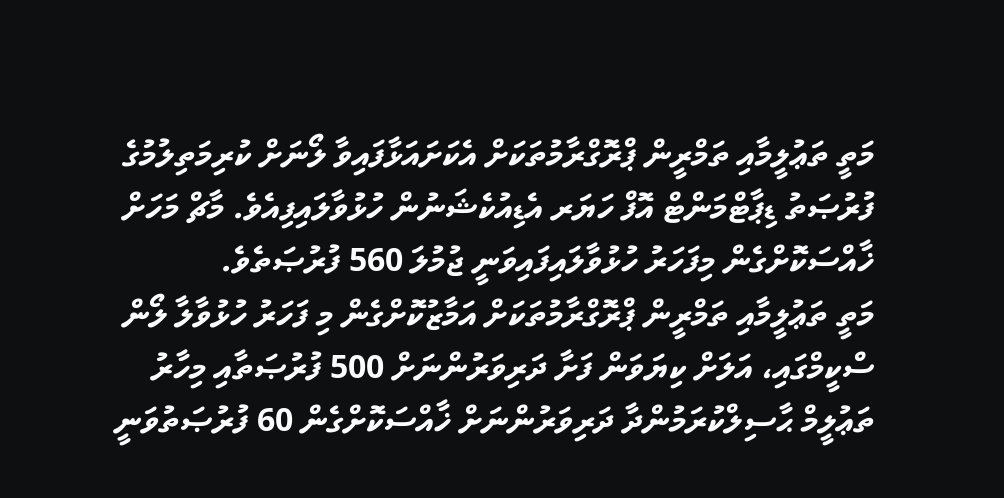މަތީ ތަޢުލީމާއި ތަމްރީން ޕްރޮގްރާމުތަކަށް އެކަށައަޅާފައިވާ ލޯނަށް ކުރިމަތިލުމުގެ ފުރުޞަތު ޑިޕާޓްމަންޓް އޮފް ހަޔަރ އެޑިއުކެޝަނުން ހުޅުވާލައިފިއެވެ. މާޗް މަހަށް ޚާއްސަކޮށްގެން މިފަހަރު ހުޅުވާލައިފައިވަނީ ޖުމުލަ 560 ފުރުޞަތެވެ.
މަތީ ތަޢުލީމާއި ތަމްރީން ޕްރޮގްރާމުތަކަށް އަމާޒުކޮށްގެން މި ފަހަރު ހުޅުވާލާ ލޯން ސްކީމްގައި، އަލަށް ކިޔަވަން ފަށާ ދަރިވަރުންނަށް 500 ފުރުޞަތާއި މިހާރު ތަޢުލީމް ޙާސިލްކުރަމުންދާ ދަރިވަރުންނަށް ޚާއްސަކޮށްގެން 60 ފުރުޞަތުވަނީ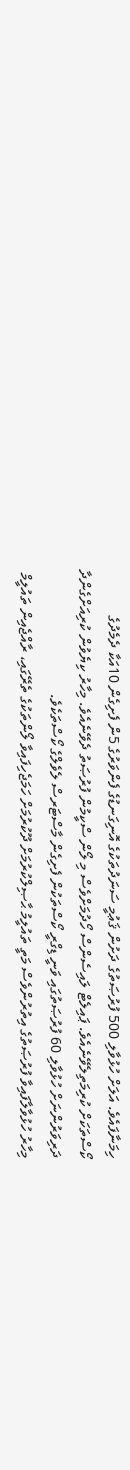ހިމަނާފައެވެ. އަލަށް ހުޅުވާލި 500 ފުރުޞަތުގެ ދަށުން ޤަޢުމީ ސަނަދުތަކުގެ އޮނިގަނޑުގެ ފެންވަރުގެ 5ން ފެށިގެން 10އަކާ ދެމެދުގެ ކޯސްތަކަށް ކުރިމަތިލެވޭނެއެވެ. ޕައިލެޓް ލައިސެންސް ހޯދުމަށްވެސް މި ލޯން ސްކީމުން ފުރުޞަތު ދެވޭނެއެވެ. މިހާރު ކިޔެވުން ކުރިއަށްގެންދާ ދަރިވަރުންނަށް ހުޅުވާލި 60 ފުރުޞަތުގައި ވަނީ ޑިގްރީ ކޯސްތަކުން ފެށިގެން މާސްޓަރސް ލެވެލްގެ ކޯސްތަކެވެ.
މިހާރު ހުޅުވާލާފައިވާ ފުރުޞަތުގެ އިތުރުންވެސް މަތީ ތައުލީމު ޙާޞިލްކުރުމަށް ދޫކުރުމަށް ހަމަޖެހިފައިވާ ލޯންތަކުގެ ތެރޭގައި، ރާއްޖެއިން ތައުލީމް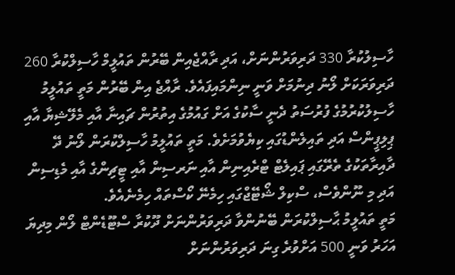ހާސިލުކުރާ 330 ދަރިވަރުންނަށް، އަދި ރާއްޖެއިން ބޭރުން ތައުލީމް ހާސިލްކުރާ 260 ދަރިވަރަކަށް ލޯނު ދިނުމަށް ވަނީ ނިންމައިފައެވެ. ރާއްޖެ އިން ބޭރުން މަތީ ތައުލީމު ހާސިލުކުރުމުގެ ފުރުސަތު ދެނީ ސާކުގެ އަށް ގައުމުގެ އިތުރުން ޗައިނާ އާއި މެލޭޝިޔާ އާއި ޕިލިޕީންސް އަދި ތައިލެންޑުގައި ކިޔެވުމަށެވެ. މަތީ ތައުލީމު ހާސިލްކުރަން ލޯނު ދޭ ދާއިރާތަކުގެ ތެރޭގައި ޕައިލެޓް ޓްރެއިނިން އާއި ނަރސިން އާއި ޓީޗިންގެ އާއި މެޑިސިން އަދި މި ނޫންވެސް، ސްކިލް ޝޯޓޭޖްގައި ހިމެނޭ ކޯސްތައް ހިމެނެއެވެ.
މަތީ ތައުލީމު ޙާސިލްކުރަން ބޭނުންވާ ދަރިވަރުންނަށް ދޫކުރާ ސްޓޫޑެންޓް ލޯން މިދިޔަ އަހަރު ވަނީ 500 އަށްވުރެ ގިނަ ދަރިވަރުންނަށް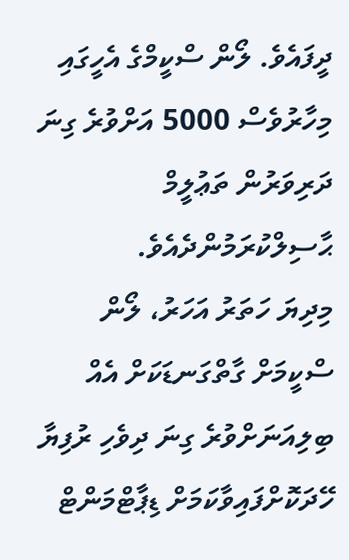ދީފައެވެ. ލޯން ސްކީމްގެ އެހީގައި މިހާރުވެސް 5000 އަށްވުރެ ގިނަ ދަރިވަރުން ތަޢުލީމް ޙާސިލްކުރަމުންދެއެވެ.
މިދިޔަ ހަތަރު އަހަރު، ލޯން ސްކީމަށް ގާތްގަނޑަކަށް އެއް ބިލިއަނަށްވުރެ ގިނަ ދިވެހި ރުފިޔާ ހޭދަކޮށްފައިވާކަމަށް ޑިޕާޓްމަންޓް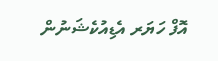އޮފް ހަޔަރ އެޑިއުކެޝަނުން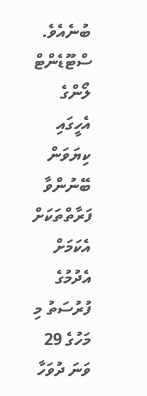ބުނެއެވެ. ސްޓޫޑެންޓް ލޯންގެ އެހީގައި ކިޔަވަން ބޭނުންވާ ފަރާތްތަކަށް އެކަމަށް އެދުމުގެ ފުރުސަތު މި މަހުގެ 29 ވަނަ ދުވަހާ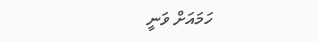ހަމައަށް ވަނީ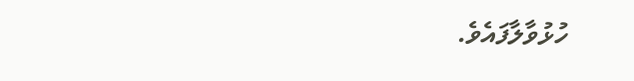ހުޅުވާލާފައެވެ.